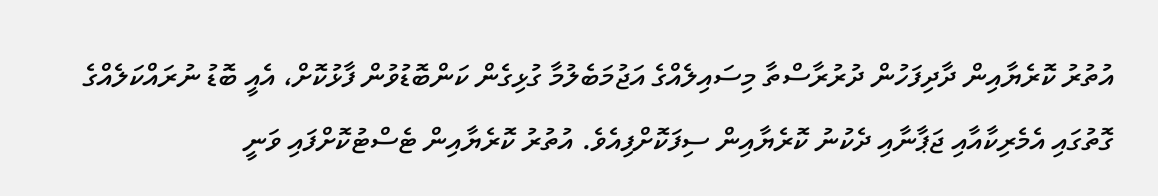އުތުރު ކޮރެޔާއިން ދާދިފަހުން ދުރުރާސްތާ މިސައިލެއްގެ އަޖުމަބެލުމާ ގުޅިގެން ކަންބޮޑުވުން ފާޅުކޮށް، އެއީ ބޮޑު ނުރައްކަލެއްގެ ގޮތުގައި އެމެރިކާއާއި ޖަޕާނާއި ދެކުނު ކޮރެޔާއިން ސިފަކޮށްފިއެވެ. އުތުރު ކޮރެޔާއިން ޓެސްޓުކޮށްފައި ވަނީ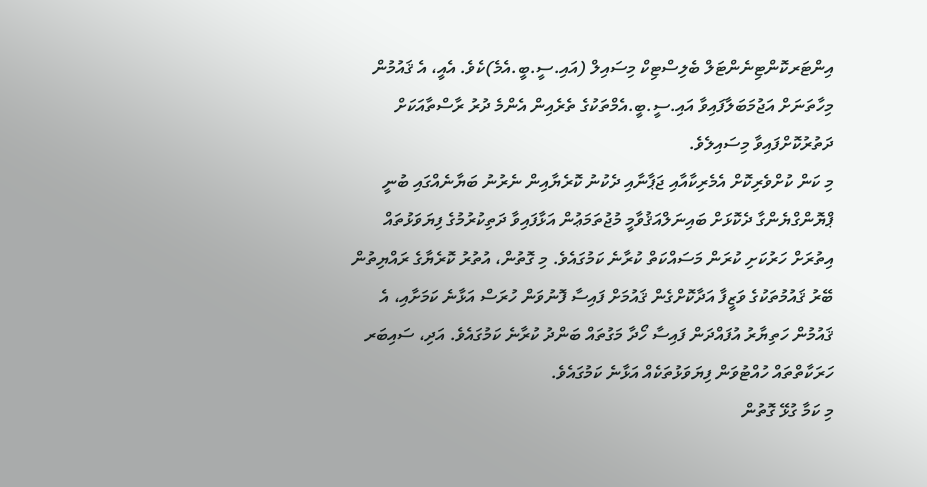އިންޓަރކޮންޓިނެންޓަލް ބެލިސްޓިކް މިސައިލް (އައި.ސީ.ބީ.އެމެ)ކެވެ. އެއީ، އެ ޤައުމުން މިހާތަނަށް އަޖުމަބަލާފައިވާ އައި.ސީ.ބީ.އެމްތަކުގެ ތެރެއިން އެންމެ ދުރު ރާސްތާއަކަށް ދަތުރުކޮށްފައިވާ މިސައިލެވެ.
މި ކަން ކުށްވެރިކޮށް އެމެރިކާއާއި ޖަޕާނާއި ދެކުނު ކޮރެޔާއިން ނެރުނު ބަޔާނެއްގައި ބުނީ ޕްޔޮންގްޔެންގާ ދެކޮޅަށް ބައިނަލްއަޤުވާމީ މުޖުތަމަޢުން އަޅާފައިވާ ދަތިކުރުމުގެ ފިޔަވަޅުތައް އިތުރަށް ހަރުކަށި ކުރަން މަސައްކަތް ކުރާނެ ކަމުގައެވެ. މި ގޮތުން، އުތުރު ކޮރެޔާގެ ރައްޔިތުން ބޭރު ޤައުމުތަކުގެ ވަޒީފާ އަދާކޮށްގެން ޤައުމަށް ފައިސާ ފޮނުވަން ހުރަސް އަޅާނެ ކަމަށާއި، އެ ޤައުމުން ހަތިޔާރު އުފައްދަން ފައިސާ ހޯދާ މަގުތައް ބަންދު ކުރާނެ ކަމުގައެވެ. އަދި، ސައިބަރ ހަރަކާތްތައް ހުއްޓުވަން ފިޔަވަޅުތަކެއް އަޅާނެ ކަމުގައެވެ.
މި ކަމާ ގުޅޭ ގޮތުން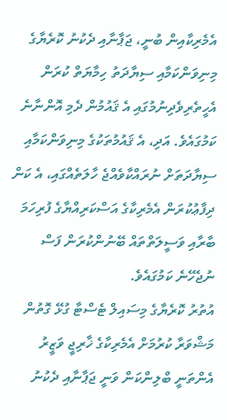އެމެރިކާއިން ބުނީ، ޖަޕާނާއި ދެކުނު ކޮރެޔާގެ މިނިވަންކަމާއި ސިޔާދަތު ހިމާޔަތް ކުރަން އެހީތެރިވެދިނުމުގައި އެ ޤައުމުން ދެމި އޮންނާނެ ކަމުގައެވެ. އަދި، އެ ޤައުމުތަކުގެ މިނިވަންކަމާއި ސިޔާދަތަށް ނުރައްކާވެއްޖެ ހާލަތެއްގައި، އެ ކަން ދިފާޢުކުރަން އެމެރިކާގެ އަސްކަރިއްޔާގެ ފުރިހަމަ ބާރާއި ވަސީލަތްތައް ބޭނުންކުރަން ފަސް ނުޖެހޭނެ ކަމުގައެވެ.
އުތުރު ކޮރެޔާގެ މިސައިލް ޓެސްޓާ ގުޅޭ ގޮތުން މަޝްވަރާ ކުރުމަށް އެމެރިކާގެ ޚާރިޖީ ވަޒީރު އެންތަނީ ބްލިންކަން ވަނީ ޖަޕާނާއި ދެކުނު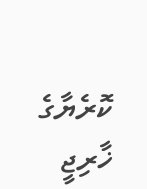ކޮރެޔާގެ ޚާރިޖީ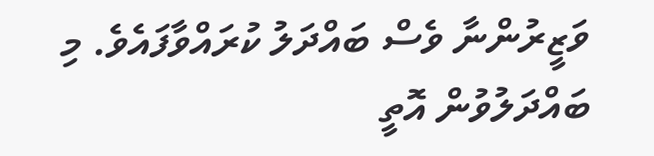ވަޒީރުންނާ ވެސް ބައްދަލު ކުރައްވާފައެވެ. މި ބައްދަލުވުން އޮތީ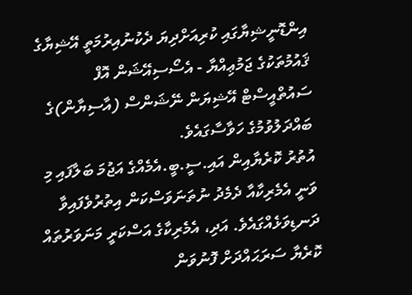އިންޑޮނީޝިޔާގައި ކުރިއަށްދިޔަ ދެކުނުއިރުމަތީ އޭޝިޔާގެ ޤައުމުތަކުގެ ޖަމުޢިއްޔާ - އެސޯސިއޭޝަން އޮފް ސައުތްއީސްޓް އޭޝިޔަން ނޭޝަންސް (އާސިޔާން)ގެ ބައްދަލުވުމުގެ ހަވާސާގައެވެ.
އުތުރު ކޮރެޔާއިން އައި.ސީ.ބީ.އެމެއްގެ އަޖުމަ ބަލާފައި މި ވަނީ އެމެރިކާއާ ދެމެދު ނުތަނަވަސްކަން އިތުރުވެފައިވާ ދަނޑިވަޅެއްގައެވެ. އަދި، އެމެރިކާގެ އަސްކަރީ މަނަވަރުތައް ކޮރެޔާ ސަރަޙައްދަށް ފޮނުވަން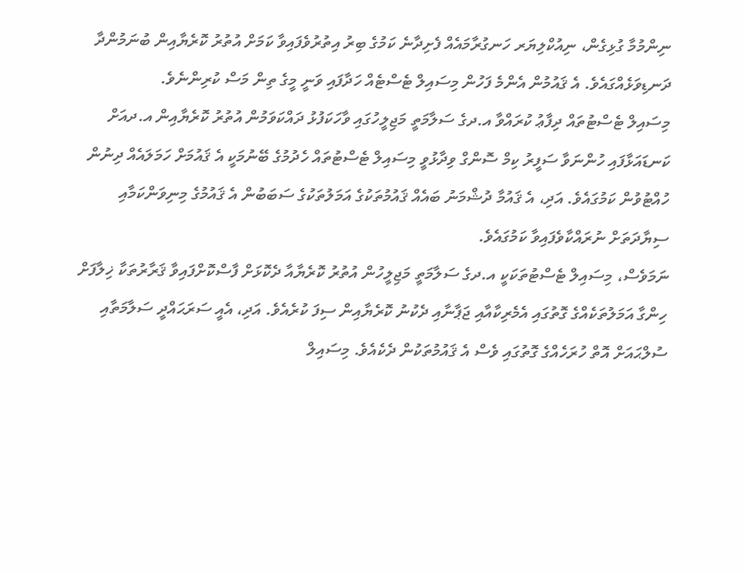ނިންމުމާ ގުޅިގެން، ނިއުކްލިޔަރ ހަނގުރާމައެއް ފެށިދާނެ ކަމުގެ ބިރު އިތުރުވެފައިވާ ކަމަށް އުތުރު ކޮރެޔާއިން ބުނަމުންދާ ދަނޑިވަޅެއްގައެވެ. އެ ޤައުމުން އެންމެ ފަހުން މިސައިލް ޓެސްޓެއް ހަދާފައި ވަނީ މީގެ ތިން މަސް ކުރިންނެވެ.
މިސައިލް ޓެސްޓުތައް ދިފާޢު ކުރައްވާ އ.ދގެ ސަލާމަތީ މަޖިލީހުގައި ވާހަކަފުޅު ދައްކަވަމުން އުތުރު ކޮރެޔާއިން އ.ދއަށް ކަނޑައަޅާފައި ހުންނަވާ ސަފީރު ކިމް ސޮންގް ވިދާޅުވީ މިސައިލް ޓެސްޓުތައް ހެދުމުގެ ބޭނުމަކީ އެ ޤައުމަށް ހަމަލައެއް ދިނުން ހުއްޓުވުން ކަމުގައެވެ. އަދި، އެ ޤައުމާ ދުޝްމަނު ބައެއް ޤައުމުތަކުގެ އަމަލުތަކުގެ ސަބަބުން އެ ޤައުމުގެ މިނިވަންކަމާއި ސިޔާދަތަށް ނުރައްކާވެފައިވާ ކަމުގައެވެ.
ނަމަވެސް، މިސައިލް ޓެސްޓުތަކަކީ އ.ދގެ ސަލާމަތީ މަޖިލީހުން އުތުރު ކޮރެޔާއާ ދެކޮޅަށް ފާސްކޮށްފައިވާ ޤަރާރުތަކާ ޚިލާފަށް ހިންގާ އަމަލުތަކެއްގެ ގޮތުގައި އެމެރިކާއާއި ޖަޕާނާއި ދެކުނު ކޮރެޔާއިން ސިފަ ކުރެއެވެ. އަދި، އެއީ ސަރަޙައްދީ ސަލާމަތާއި ސުލްޙައަށް އޮތް ހުރަހެއްގެ ގޮތުގައި ވެސް އެ ޤައުމުތަކުން ދެކެއެވެ. މިސައިލް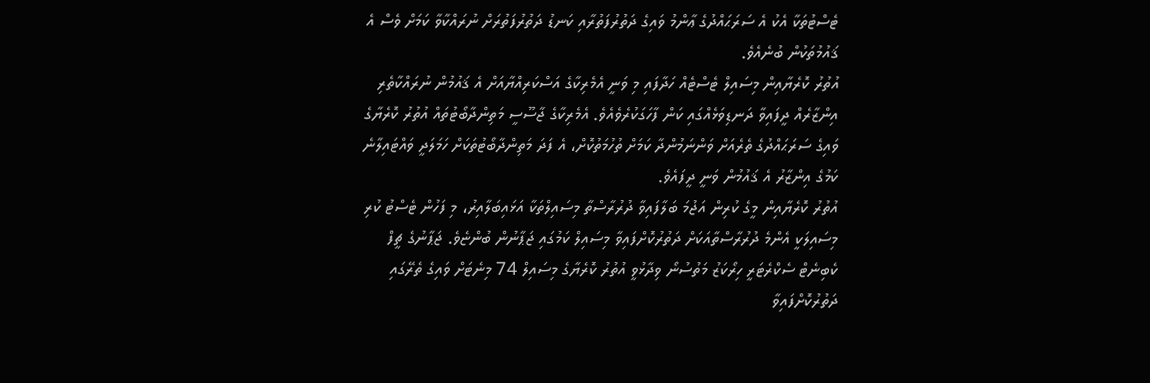ޓެސްޓުތަކާ އެކު އެ ސަރަޙައްދުގެ ޢާންމު ވައިގެ ދަތުރުފަތުރާއި ކަނޑު ދަތުރުފަތުރަށް ނުރައްކާވާ ކަމަށް ވެސް އެ ޤައުމުތަކުން ބުނެއެވެ.
އުތުރު ކޮރެޔާއިން މިސައިލް ޓެސްޓެއް ހަދާފައި މި ވަނީ އެމެރިކާގެ އަސްކަރިއްޔާއަށް އެ ޤައުމުން ނުރައްކާތެރި އިންޒާރެއް ދީފައިވާ ދަނޑިވަޅެއްގައި ކަން ފާހަގަކުރެވެއެވެ. އެމެރިކާގެ ޖާސޫސީ މަތިންދާބޯޓުތައް އުތުރު ކޮރެޔާގެ ވައިގެ ސަރަޙައްދުގެ ތެރެއަށް ވަންނަމުންދާ ކަމަށް ތުހުމަތުކޮށް، އެ ފަދަ މަތިންދާބޯޓުތަކަށް ހަމަލަދީ ވައްޓައިލާނެ ކަމުގެ އިންޒާރު އެ ޤައުމުން ވަނީ ދީފައެވެ.
އުތުރު ކޮރެޔާއިން މީގެ ކުރިން އަޖުމަ ބަލާފައިވާ ދުރުރާސްތާ މިސައިލްތަކާ އަޅައިބަލާއިރު، މި ފަހުން ޓެސްޓު ކުރި މިސައިލަކީ އެންމެ ދުރުރާސްތާއަކަށް ދަތުރުކޮށްފައިވާ މިސައިލް ކަމުގައި ޖަޕާނުން ބުންޏެވެ. ޖަޕާނުގެ ޗީފް ކެބިނެޓް ސެކްރެޓަރީ ހިރޯކަޒު މަތުސުނޯ ވިދާޅުވީ އުތުރު ކޮރެޔާގެ މިސައިލް 74 މިނެޓަށް ވައިގެ ތެރޭގައި ދަތުރުކޮށްފައިވާ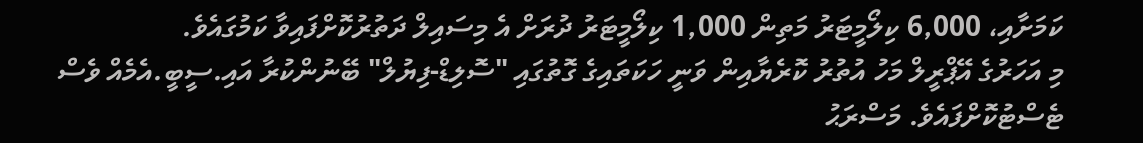ކަމަށާއި، 6,000 ކިލޯމީޓަރު މަތިން 1,000 ކިލޯމީޓަރު ދުރަށް އެ މިސައިލް ދަތުރުކޮށްފައިވާ ކަމުގައެވެ.
މި އަހަރުގެ އޭޕްރީލް މަހު އުތުރު ކޮރެޔާއިން ވަނީ ހަކަތައިގެ ގޮތުގައި "ސޮލިޑް-ފިޔުލް" ބޭނުންކުރާ އައި.ސީބީ.އެމެއް ވެސް ޓެސްޓުކޮށްފައެވެ. މަސްރަޙު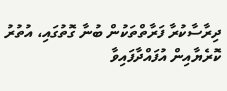ދިރާސާކުރާ ފަރާތްތަކުން ބުނާ ގޮތުގައި، އުތުރު ކޮރެޔާއިން އުފައްދާފައިވާ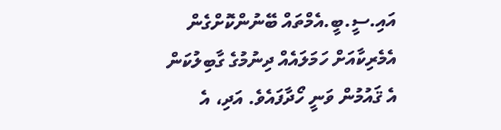އައި.ސީ.ބީ.އެމްތައް ބޭނުންކޮށްގެން އެމެރިކާއަށް ހަމަލައެއް ދިނުމުގެ ގާބިލުކަން އެ ޤައުމުން ވަނީ ހޯދާފައެވެ. އަދި، އެ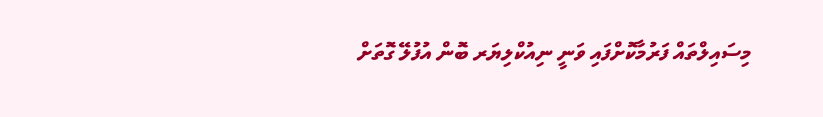މިސައިލްތައް ފަރުމާކޮށްފައި ވަނީ ނިއުކްލިޔަރ ބޮން އުފުލޭ ގޮތަށް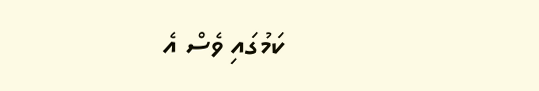ކަމުގައި ވެސް އެ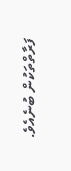ފަރާތްތަކުން ބުނެއެވެ.